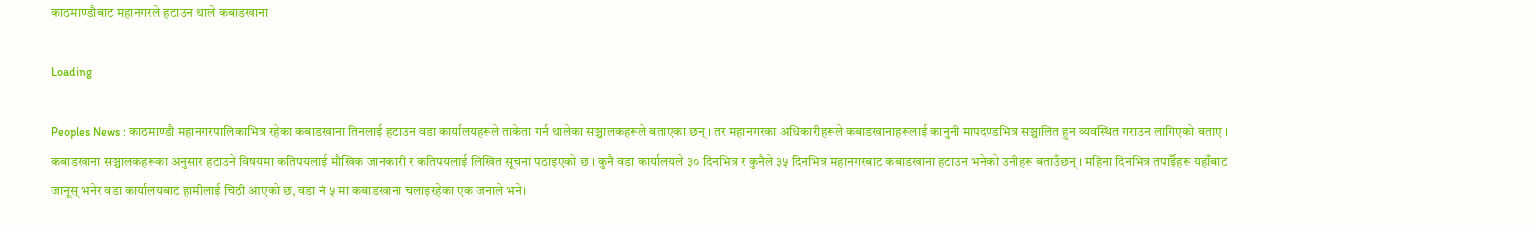काठमाण्डौबाट महानगरले हटाउन थाले कबाडखाना

Loading

Peoples News : काठमाण्डौ महानगरपालिकाभित्र रहेका कबाडखाना तिनलाई हटाउन वडा कार्यालयहरूले ताकेता गर्न थालेका सञ्चालकहरूले बताएका छन् । तर महानगरका अधिकारीहरूले कबाडखानाहरूलाई कानुनी मापदण्डभित्र सञ्चालित हुन व्यवस्थित गराउन लागिएको बताए । कबाडखाना सञ्चालकहरूका अनुसार हटाउने विषयमा कतिपयलाई मौखिक जानकारी र कतिपयलाई लिखित सूचना पठाइएको छ । कुनै वडा कार्यालयले ३० दिनभित्र र कुनैले ३५ दिनभित्र महानगरबाट कबाडखाना हटाउन भनेको उनीहरू बताउँछन् । महिना दिनभित्र तपाईँहरू यहाँबाट जानूस् भनेर वडा कार्यालयबाट हामीलाई चिठी आएको छ, वडा नं ५ मा कबाडखाना चलाइरहेका एक जनाले भने।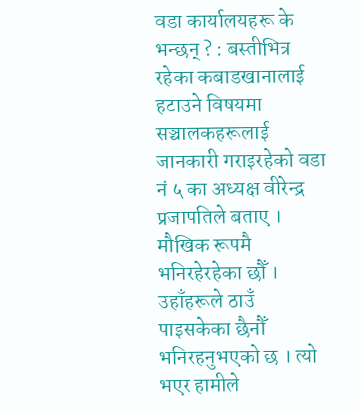वडा कार्यालयहरू के भन्छन् ? : बस्तीभित्र रहेका कबाडखानालाई हटाउने विषयमा सञ्चालकहरूलाई जानकारी गराइरहेको वडा नं ५ का अध्यक्ष वीरेन्द्र प्रजापतिले बताए । मौखिक रूपमै भनिरहेरहेका छौँ । उहाँहरूले ठाउँ पाइसकेका छैनौँ भनिरहनुभएको छ । त्यो भएर हामीले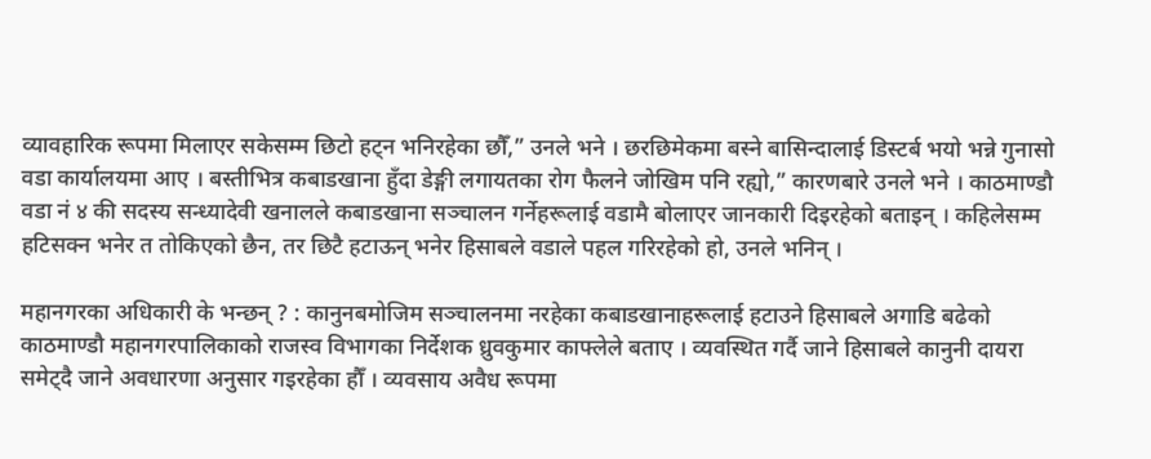व्यावहारिक रूपमा मिलाएर सकेसम्म छिटो हट्न भनिरहेका छौँ,” उनले भने । छरछिमेकमा बस्ने बासिन्दालाई डिस्टर्ब भयो भन्ने गुनासो वडा कार्यालयमा आए । बस्तीभित्र कबाडखाना हुँदा डेङ्गी लगायतका रोग फैलने जोखिम पनि रह्यो,” कारणबारे उनले भने । काठमाण्डौ वडा नं ४ की सदस्य सन्ध्यादेवी खनालले कबाडखाना सञ्चालन गर्नेहरूलाई वडामै बोलाएर जानकारी दिइरहेको बताइन् । कहिलेसम्म हटिसक्न भनेर त तोकिएको छैन, तर छिटै हटाऊन् भनेर हिसाबले वडाले पहल गरिरहेको हो, उनले भनिन् ।

महानगरका अधिकारी के भन्छन् ? : कानुनबमोजिम सञ्चालनमा नरहेका कबाडखानाहरूलाई हटाउने हिसाबले अगाडि बढेको काठमाण्डौ महानगरपालिकाको राजस्व विभागका निर्देशक ध्रुवकुमार काफ्लेले बताए । व्यवस्थित गर्दै जाने हिसाबले कानुनी दायरा समेट्दै जाने अवधारणा अनुसार गइरहेका हौँ । व्यवसाय अवैध रूपमा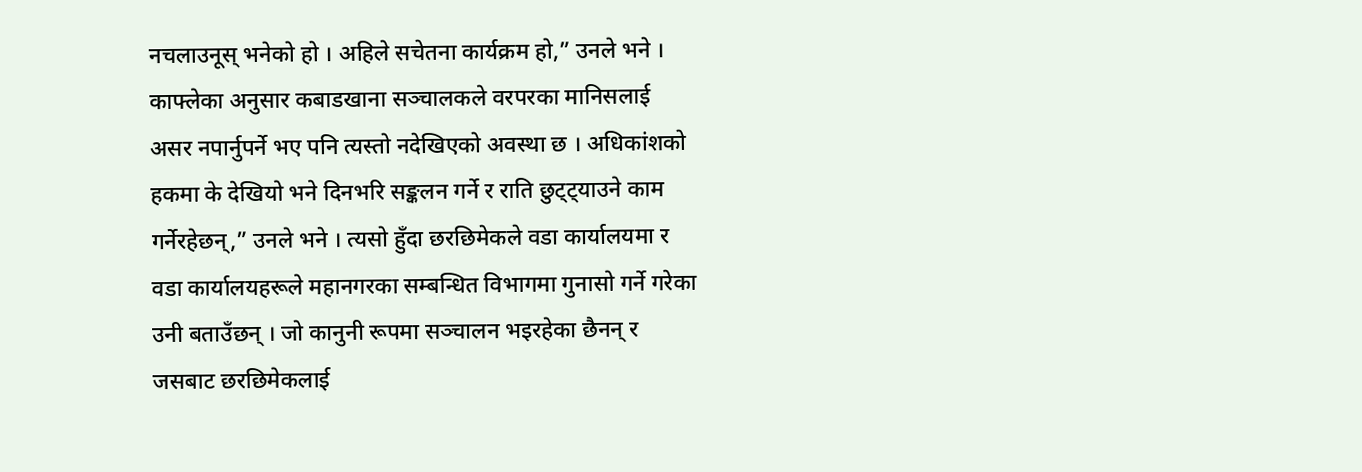नचलाउनूस् भनेको हो । अहिले सचेतना कार्यक्रम हो,” उनले भने । काफ्लेका अनुसार कबाडखाना सञ्चालकले वरपरका मानिसलाई असर नपार्नुपर्ने भए पनि त्यस्तो नदेखिएको अवस्था छ । अधिकांशको हकमा के देखियो भने दिनभरि सङ्कलन गर्ने र राति छुट्ट्याउने काम गर्नेरहेछन्,” उनले भने । त्यसो हुँदा छरछिमेकले वडा कार्यालयमा र वडा कार्यालयहरूले महानगरका सम्बन्धित विभागमा गुनासो गर्ने गरेका उनी बताउँछन् । जो कानुनी रूपमा सञ्चालन भइरहेका छैनन् र जसबाट छरछिमेकलाई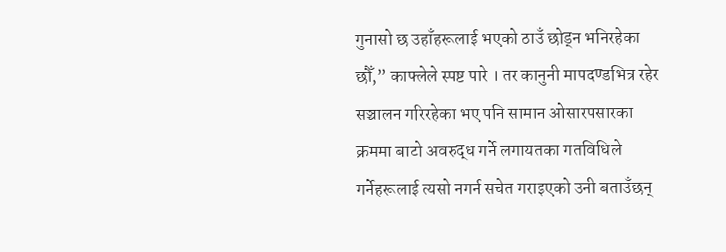गुनासो छ उहाँहरूलाई भएको ठाउँ छोड्न भनिरहेका छौँ,” काफ्लेले स्पष्ट पारे । तर कानुनी मापदण्डभित्र रहेर सञ्चालन गरिरहेका भए पनि सामान ओसारपसारका क्रममा बाटो अवरुद्ध गर्ने लगायतका गतविधिले गर्नेहरूलाई त्यसो नगर्न सचेत गराइएको उनी बताउँछन्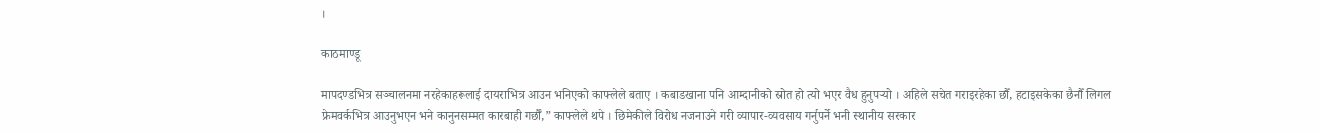।

काठमाण्डू

मापदण्डभित्र सञ्चालनमा नरहेकाहरूलाई दायराभित्र आउन भनिएको काफ्लेले बताए । कबाडखाना पनि आम्दानीको स्रोत हो त्यो भएर वैध हुनुपर्‍यो । अहिले सचेत गराइरहेका छौँ, हटाइसकेका छैनौँ लिगल फ्रेमवर्कभित्र आउनुभएन भने कानुनसम्मत कारबाही गर्छौँ,” काफ्लेले थपे । छिमेकीले विरोध नजनाउने गरी व्यापार-व्यवसाय गर्नुपर्ने भनी स्थानीय सरकार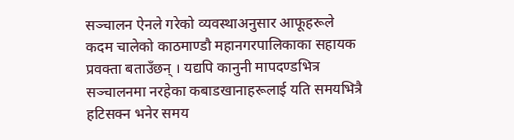सञ्चालन ऐनले गरेको व्यवस्थाअनुसार आफूहरूले कदम चालेको काठमाण्डौ महानगरपालिकाका सहायक प्रवक्ता बताउँछन् । यद्यपि कानुनी मापदण्डभित्र सञ्चालनमा नरहेका कबाडखानाहरूलाई यति समयभित्रै हटिसक्न भनेर समय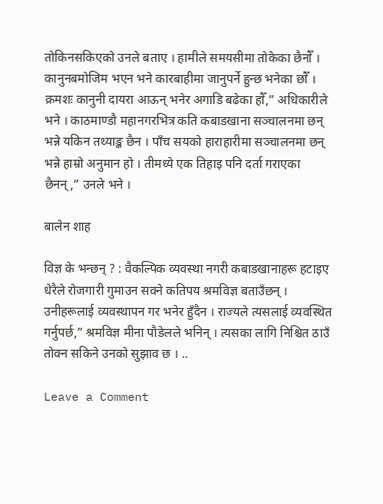तोकिनसकिएको उनले बताए । हामीले समयसीमा तोकेका छैनौँ । कानुनबमोजिम भएन भने कारबाहीमा जानुपर्ने हुन्छ भनेका छौँ । क्रमशः कानुनी दायरा आऊन् भनेर अगाडि बढेका हौँ,” अधिकारीले भने । काठमाण्डौ महानगरभित्र कति कबाडखाना सञ्चालनमा छन् भन्ने यकिन तथ्याङ्क छैन । पाँच सयको हाराहारीमा सञ्चालनमा छन् भन्ने हाम्रो अनुमान हो । तीमध्ये एक तिहाइ पनि दर्ता गराएका छैनन्,” उनले भने ।

बालेन शाह

विज्ञ के भन्छन् ? : वैकल्पिक व्यवस्था नगरी कबाडखानाहरू हटाइए धेरैले रोजगारी गुमाउन सक्ने कतिपय श्रमविज्ञ बताउँछन् । उनीहरूलाई व्यवस्थापन गर भनेर हुँदैन । राज्यले त्यसलाई व्यवस्थित गर्नुपर्छ,” श्रमविज्ञ मीना पौडेलले भनिन् । त्यसका लागि निश्चित ठाउँ तोक्न सकिने उनको सुझाव छ । ..

Leave a Comment